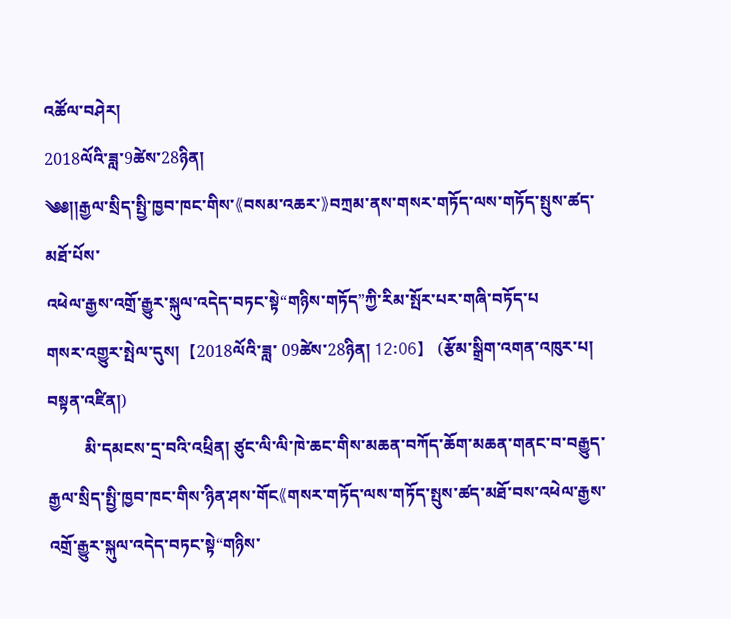འཚོལ་བཤེར།
2018ལོའི་ཟླ་9ཚེས་28ཉིན།
༄༅།།རྒྱལ་སྲིད་སྤྱི་ཁྱབ་ཁང་གིས་《བསམ་འཆར་》བཀྲམ་ནས་གསར་གཏོད་ལས་གཏོད་སྤུས་ཚད་མཐོ་པོས་
འཕེལ་རྒྱས་འགྲོ་རྒྱུར་སྐུལ་འདེད་བཏང་སྟེ“གཉིས་གཏོད”ཀྱི་རིམ་སྤོར་པར་གཞི་བཏོད་པ
གསར་འགྱུར་སྤེལ་དུས།  【2018ལོའི་ཟླ་ 09ཚེས་28ཉིན། 12:06】   (རྩོམ་སྒྲིག་འགན་འཁུར་པ། བསྟན་འཛིན།)
         མི་དམངས་དྲ་བའི་འཕྲིན། ཙུང་ལི་ལི་ཁེ་ཆང་གིས་མཆན་བཀོད་ཆོག་མཆན་གནང་བ་བརྒྱུད་རྒྱལ་སྲིད་སྤྱི་ཁྱབ་ཁང་གིས་ཉིན་ཤས་གོང《གསར་གཏོད་ལས་གཏོད་སྤུས་ཚད་མཐོ་བས་འཕེལ་རྒྱས་འགྲོ་རྒྱུར་སྐུལ་འདེད་བཏང་སྟེ“གཉིས་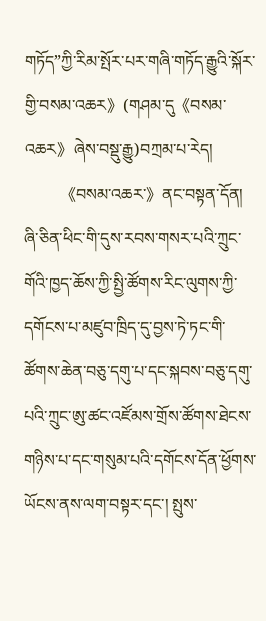གཏོད”ཀྱི་རིམ་སྤོར་པར་གཞི་གཏོད་རྒྱུའི་སྐོར་གྱི་བསམ་འཆར》(གཤམ་དུ《བསམ་འཆར》ཞེས་བསྡུ་རྒྱུ)བཀྲམ་པ་རེད།
         《བསམ་འཆར་》ནང་བསྟན་དོན། ཞི་ཅིན་ཕིང་གི་དུས་རབས་གསར་པའི་ཀྲུང་གོའི་ཁྱད་ཆོས་ཀྱི་སྤྱི་ཚོགས་རིང་ལུགས་ཀྱི་དགོངས་པ་མཛུབ་ཁྲིད་དུ་བྱས་ཏེ་ཏང་གི་ཚོགས་ཆེན་བཅུ་དགུ་པ་དང་སྐབས་བཅུ་དགུ་པའི་ཀྲུང་ཨུ་ཚང་འཛོམས་གྲོས་ཚོགས་ཐེངས་གཉིས་པ་དང་གསུམ་པའི་དགོངས་དོན་ཕྱོགས་ཡོངས་ནས་ལག་བསྟར་དང་། སྤུས་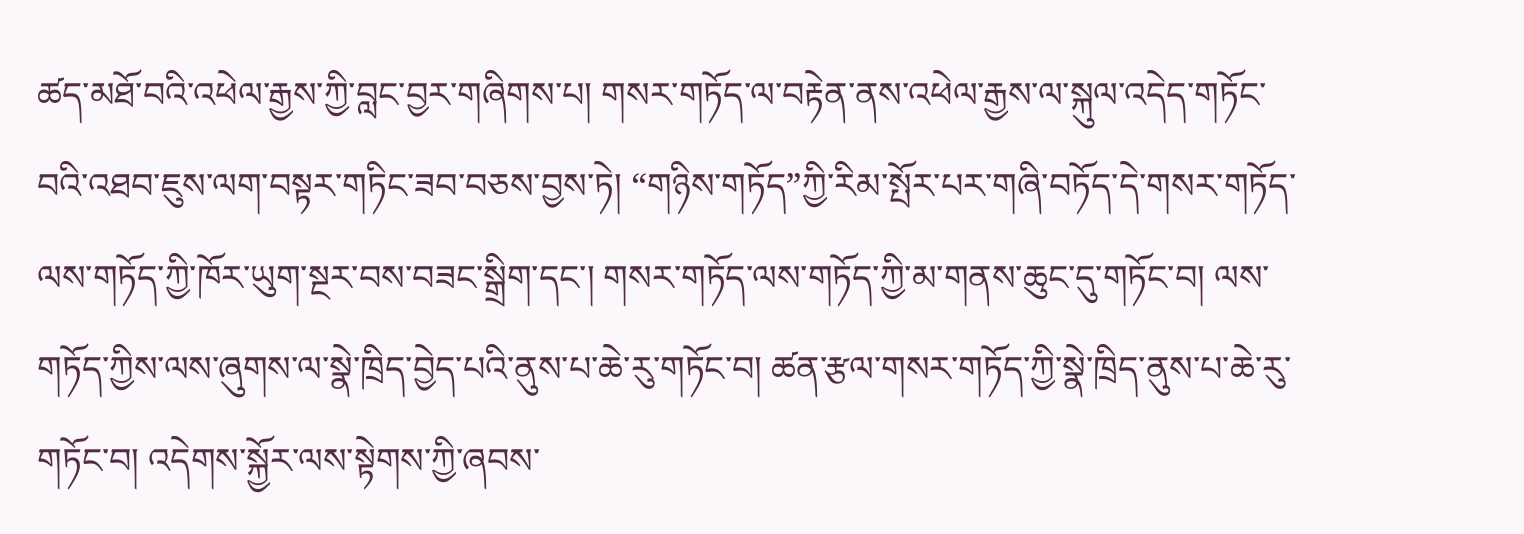ཚད་མཐོ་བའི་འཕེལ་རྒྱས་ཀྱི་བླང་བྱར་གཞིགས་པ། གསར་གཏོད་ལ་བརྟེན་ནས་འཕེལ་རྒྱས་ལ་སྐུལ་འདེད་གཏོང་བའི་འཐབ་ཇུས་ལག་བསྟར་གཏིང་ཟབ་བཅས་བྱས་ཏེ། “གཉིས་གཏོད”ཀྱི་རིམ་སྤོར་པར་གཞི་བཏོད་དེ་གསར་གཏོད་ལས་གཏོད་ཀྱི་ཁོར་ཡུག་སྔར་བས་བཟང་སྒྲིག་དང་། གསར་གཏོད་ལས་གཏོད་ཀྱི་མ་གནས་ཆུང་དུ་གཏོང་བ། ལས་གཏོད་ཀྱིས་ལས་ཞུགས་ལ་སྣེ་ཁྲིད་བྱེད་པའི་ནུས་པ་ཆེ་རུ་གཏོང་བ། ཚན་རྩལ་གསར་གཏོད་ཀྱི་སྣེ་ཁྲིད་ནུས་པ་ཆེ་རུ་གཏོང་བ། འདེགས་སྐྱོར་ལས་སྟེགས་ཀྱི་ཞབས་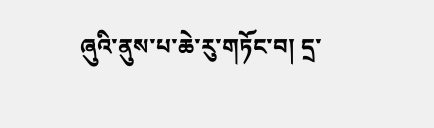ཞུའི་ནུས་པ་ཆེ་རུ་གཏོང་བ། དྲ་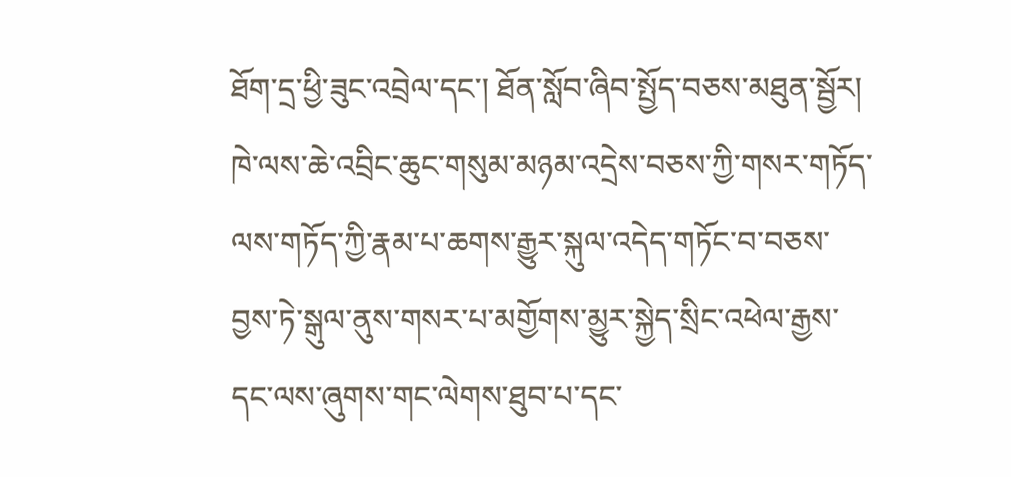ཐོག་དྲ་ཕྱི་ཟུང་འབྲེལ་དང་། ཐོན་སློབ་ཞིབ་སྤྱོད་བཅས་མཐུན་སྦྱོར། ཁེ་ལས་ཆེ་འབྲིང་ཆུང་གསུམ་མཉམ་འདྲེས་བཅས་ཀྱི་གསར་གཏོད་ལས་གཏོད་ཀྱི་རྣམ་པ་ཆགས་རྒྱུར་སྐུལ་འདེད་གཏོང་བ་བཅས་བྱས་ཏེ་སྒུལ་ནུས་གསར་པ་མགྱོགས་མྱུར་སྐྱེད་སྲིང་འཕེལ་རྒྱས་དང་ལས་ཞུགས་གང་ལེགས་ཐུབ་པ་དང་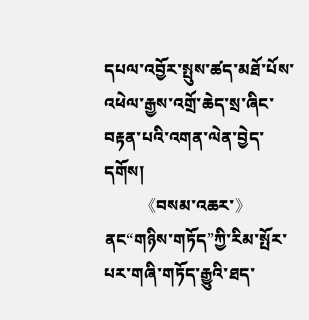དཔལ་འབྱོར་སྤུས་ཚད་མཐོ་པོས་འཕེལ་རྒྱས་འགྲོ་ཆེད་སྲ་ཞིང་བརྟན་པའི་འགན་ལེན་བྱེད་དགོས།
         《བསམ་འཆར་》ནང“གཉིས་གཏོད”ཀྱི་རིམ་སྤོར་པར་གཞི་གཏོད་རྒྱུའི་ཐད་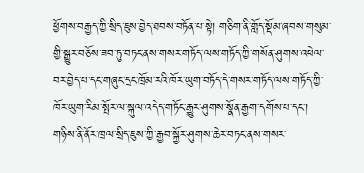ཕྱོགས་བརྒྱད་ཀྱི་སྲིད་ཇུས་བྱེད་ཐབས་བཏོན་པ་སྟེ། གཅིག་ནི་གློད་སྡོམ་ཞབས་གསུམ་གྱི་སྒྱུར་བཅོས་ཟབ་ཏུ་བཏང་ནས་གསར་གཏོད་ལས་གཏོད་ཀྱི་གསོན་ཤུགས་འཕེལ་བར་བྱེད་པ་དང་གཞུང་དྲང་ཁྲོམ་རའི་ཁོར་ཡུག་བཏོད་དེ་གསར་གཏོད་ལས་གཏོད་ཀྱི་ཁོར་ཡུག་རིམ་སྤོར་ལ་སྐུལ་འདེད་གཏོང་རྒྱུར་ཤུགས་སྣོན་རྒྱག་དགོས་པ་དང་། གཉིས་ནི་ནོར་ཁྲལ་སྲིད་ཇུས་ཀྱི་རྒྱབ་སྐྱོར་ཤུགས་ཆེར་བཏང་ནས་གསར་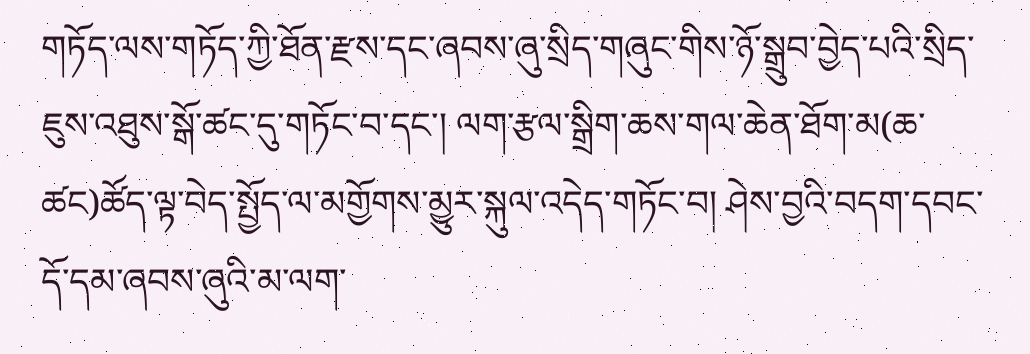གཏོད་ལས་གཏོད་ཀྱི་ཐོན་རྫས་དང་ཞབས་ཞུ་སྲིད་གཞུང་གིས་ཉོ་སྒྲུབ་བྱེད་པའི་སྲིད་ཇུས་འཐུས་སྒོ་ཚང་དུ་གཏོང་བ་དང་། ལག་རྩལ་སྒྲིག་ཆས་གལ་ཆེན་ཐོག་མ(ཆ་ཚང)ཚོད་ལྟ་བེད་སྤྱོད་ལ་མགྱོགས་མྱུར་སྐུལ་འདེད་གཏོང་བ། ཤེས་བྱའི་བདག་དབང་དོ་དམ་ཞབས་ཞུའི་མ་ལག་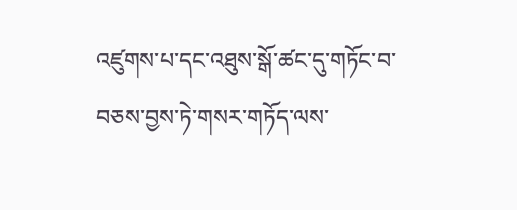འཛུགས་པ་དང་འཐུས་སྒོ་ཚང་དུ་གཏོང་བ་བཅས་བྱས་ཏེ་གསར་གཏོད་ལས་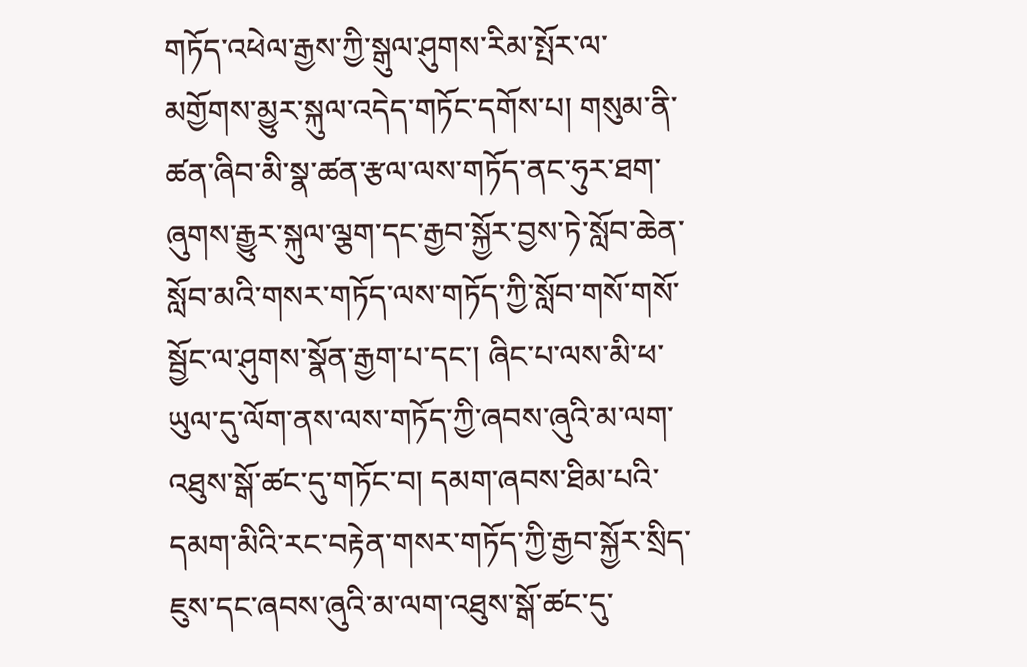གཏོད་འཕེལ་རྒྱས་ཀྱི་སྒུལ་ཤུགས་རིམ་སྤོར་ལ་མགྱོགས་མྱུར་སྐུལ་འདེད་གཏོང་དགོས་པ། གསུམ་ནི་ཚན་ཞིབ་མི་སྣ་ཚན་རྩལ་ལས་གཏོད་ནང་ཧུར་ཐག་ཞུགས་རྒྱུར་སྐུལ་ལྕག་དང་རྒྱབ་སྐྱོར་བྱས་ཏེ་སློབ་ཆེན་སློབ་མའི་གསར་གཏོད་ལས་གཏོད་ཀྱི་སློབ་གསོ་གསོ་སྦྱོང་ལ་ཤུགས་སྣོན་རྒྱག་པ་དང་། ཞིང་པ་ལས་མི་ཕ་ཡུལ་དུ་ལོག་ནས་ལས་གཏོད་ཀྱི་ཞབས་ཞུའི་མ་ལག་འཐུས་སྒོ་ཚང་དུ་གཏོང་བ། དམག་ཞབས་ཐིམ་པའི་དམག་མིའི་རང་བརྟེན་གསར་གཏོད་ཀྱི་རྒྱབ་སྐྱོར་སྲིད་ཇུས་དང་ཞབས་ཞུའི་མ་ལག་འཐུས་སྒོ་ཚང་དུ་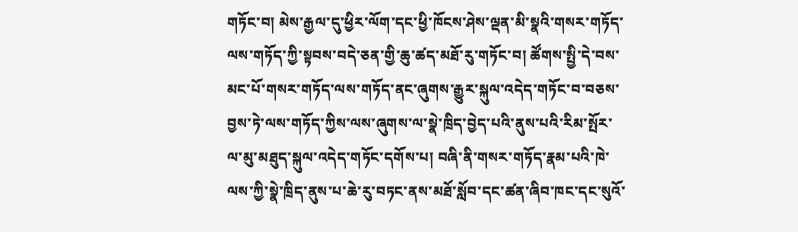གཏོང་བ། མེས་རྒྱལ་དུ་ཕྱིར་ལོག་དང་ཕྱི་ཁོངས་ཤེས་ལྡན་མི་སྣའི་གསར་གཏོད་ལས་གཏོད་ཀྱི་སྟབས་བདེ་ཅན་གྱི་ཆུ་ཚད་མཐོ་རུ་གཏོང་བ། ཚོགས་སྤྱི་དེ་བས་མང་པོ་གསར་གཏོད་ལས་གཏོད་ནང་ཞུགས་རྒྱུར་སྐུལ་འདེད་གཏོང་བ་བཅས་བྱས་ཏེ་ལས་གཏོད་ཀྱིས་ལས་ཞུགས་ལ་སྣེ་ཁྲིད་བྱེད་པའི་ནུས་པའི་རིམ་སྤོར་ལ་མུ་མཐུད་སྐུལ་འདེད་གཏོང་དགོས་པ། བཞི་ནི་གསར་གཏོད་རྣམ་པའི་ཁེ་ལས་ཀྱི་སྣེ་ཁྲིད་ནུས་པ་ཆེ་རུ་བཏང་ནས་མཐོ་སློབ་དང་ཚན་ཞིབ་ཁང་དང་སུའོ་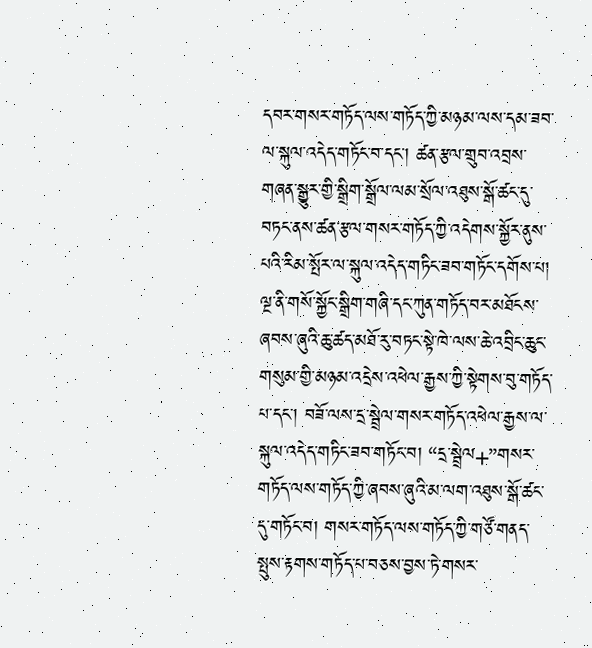དབར་གསར་གཏོད་ལས་གཏོད་ཀྱི་མཉམ་ལས་དམ་ཟབ་ལ་སྐུལ་འདེད་གཏོང་བ་དང་། ཚན་རྩལ་གྲུབ་འབྲས་གཞན་སྒྱུར་གྱི་སྒྲིག་སྒྲོལ་ལམ་སྲོལ་འཐུས་སྒོ་ཚང་དུ་བཏང་ནས་ཚན་རྩལ་གསར་གཏོད་ཀྱི་འདེགས་སྐྱོར་ནུས་པའི་རིམ་སྤོར་ལ་སྐུལ་འདེད་གཏིང་ཟབ་གཏོང་དགོས་པ། ལྔ་ནི་གསོ་སྐྱོང་སྒྲིག་གཞི་དང་ཀུན་གཏོད་བར་མཐོངས་ཞབས་ཞུའི་ཆུ་ཚད་མཐོ་རུ་བཏང་སྟེ་ཁེ་ལས་ཆེ་འབྲིང་ཆུང་གསུམ་གྱི་མཉམ་འདྲེས་འཕེལ་རྒྱས་ཀྱི་སྟེགས་བུ་གཏོད་པ་དང་། བཟོ་ལས་དྲ་སྦྲེལ་གསར་གཏོད་འཕེལ་རྒྱས་ལ་སྐུལ་འདེད་གཏིང་ཟབ་གཏོང་བ། “དྲ་སྦྲེལ+”གསར་གཏོད་ལས་གཏོད་ཀྱི་ཞབས་ཞུའི་མ་ལག་འཐུས་སྒོ་ཚང་དུ་གཏོང་བ། གསར་གཏོད་ལས་གཏོད་ཀྱི་གཙོ་གནད་སྤུས་རྟགས་གཏོད་པ་བཅས་བྱས་ཏེ་གསར་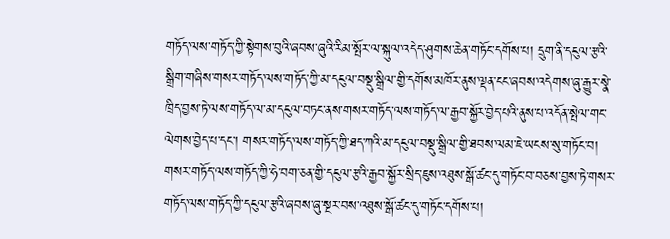གཏོད་ལས་གཏོད་ཀྱི་སྟེགས་བུའི་ཞབས་ཞུའི་རིམ་སྤོར་ལ་སྐུལ་འདེད་ཤུགས་ཆེན་གཏོང་དགོས་པ། དྲུག་ནི་དངུལ་རྩའི་སྒྲིག་གཞིས་གསར་གཏོད་ལས་གཏོད་ཀྱི་མ་དངུལ་བསྡུ་སྒྲིལ་གྱི་དགོས་མཁོར་ནུས་ལྡན་ངང་ཞབས་འདེགས་ཞུ་རྒྱུར་སྣེ་ཁྲིད་བྱས་ཏེ་ལས་གཏོད་ལ་མ་དངུལ་བཏང་ནས་གསར་གཏོད་ལས་གཏོད་ལ་རྒྱབ་སྐྱོར་བྱེད་པའི་ནུས་པ་འདོན་སྤེལ་གང་ལེགས་བྱེད་པ་དང་། གསར་གཏོད་ལས་གཏོད་ཀྱི་ཐད་ཀའི་མ་དངུལ་བསྡུ་སྒྲིལ་གྱི་ཐབས་ལམ་ཇེ་ཡངས་སུ་གཏོང་བ། གསར་གཏོད་ལས་གཏོད་ཀྱི་ཧེ་བག་ཅན་གྱི་དངུལ་རྩའི་རྒྱབ་སྐྱོར་སྲིད་ཇུས་འཐུས་སྒོ་ཚང་དུ་གཏོང་བ་བཅས་བྱས་ཏེ་གསར་གཏོད་ལས་གཏོད་ཀྱི་དངུལ་རྩའི་ཞབས་ཞུ་སྔར་བས་འཐུས་སྒོ་ཚང་དུ་གཏོང་དགོས་པ།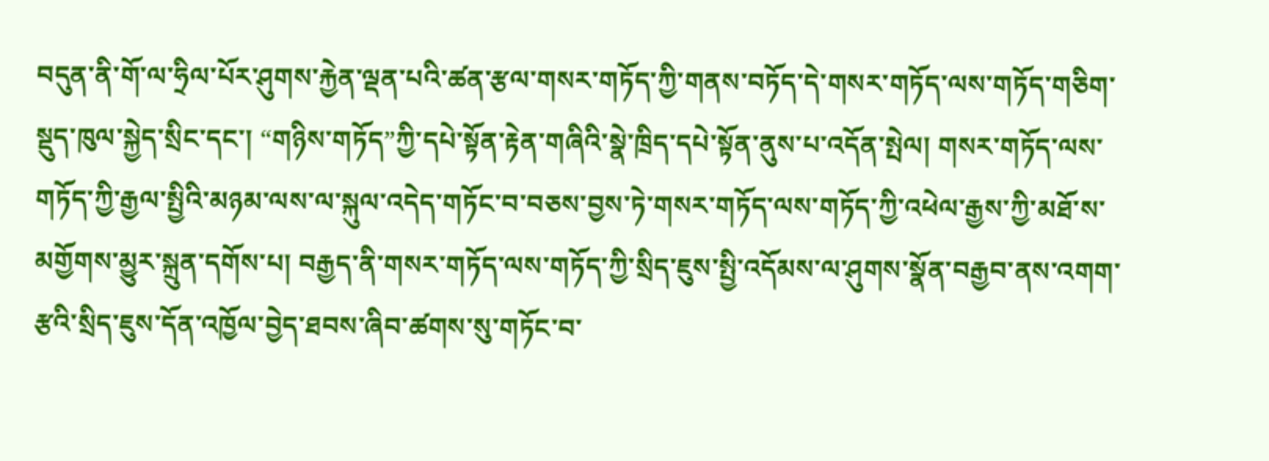བདུན་ནི་གོ་ལ་ཧྲིལ་པོར་ཤུགས་རྐྱེན་ལྡན་པའི་ཚན་རྩལ་གསར་གཏོད་ཀྱི་གནས་བཏོད་དེ་གསར་གཏོད་ལས་གཏོད་གཅིག་སྡུད་ཁུལ་སྐྱེད་སྲིང་དང་། “གཉིས་གཏོད”ཀྱི་དཔེ་སྟོན་རྟེན་གཞིའི་སྣེ་ཁྲིད་དཔེ་སྟོན་ནུས་པ་འདོན་སྤེལ། གསར་གཏོད་ལས་གཏོད་ཀྱི་རྒྱལ་སྤྱིའི་མཉམ་ལས་ལ་སྐུལ་འདེད་གཏོང་བ་བཅས་བྱས་ཏེ་གསར་གཏོད་ལས་གཏོད་ཀྱི་འཕེལ་རྒྱས་ཀྱི་མཐོ་ས་མགྱོགས་མྱུར་སྐྲུན་དགོས་པ། བརྒྱད་ནི་གསར་གཏོད་ལས་གཏོད་ཀྱི་སྲིད་ཇུས་སྤྱི་འདོམས་ལ་ཤུགས་སྣོན་བརྒྱབ་ནས་འགག་རྩའི་སྲིད་ཇུས་དོན་འཁྱོལ་བྱེད་ཐབས་ཞིབ་ཚགས་སུ་གཏོང་བ་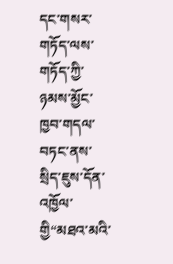དང་གསར་གཏོད་ལས་གཏོད་ཀྱི་ཉམས་མྱོང་ཁྱབ་གདལ་བཏང་ནས་སྲིད་ཇུས་དོན་འཁྱོལ་གྱི“མཐའ་མའི་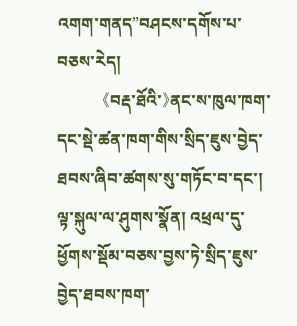འགག་གནད”བཤངས་དགོས་པ་བཅས་རེད།
         《བརྡ་ཐོའི་》ནང་ས་ཁུལ་ཁག་དང་སྡེ་ཚན་ཁག་གིས་སྲིད་ཇུས་བྱེད་ཐབས་ཞིབ་ཚགས་སུ་གཏོང་བ་དང་། ལྟ་སྐུལ་ལ་ཤུགས་སྣོན། འཕྲལ་དུ་ཕྱོགས་སྡོམ་བཅས་བྱས་ཏེ་སྲིད་ཇུས་བྱེད་ཐབས་ཁག་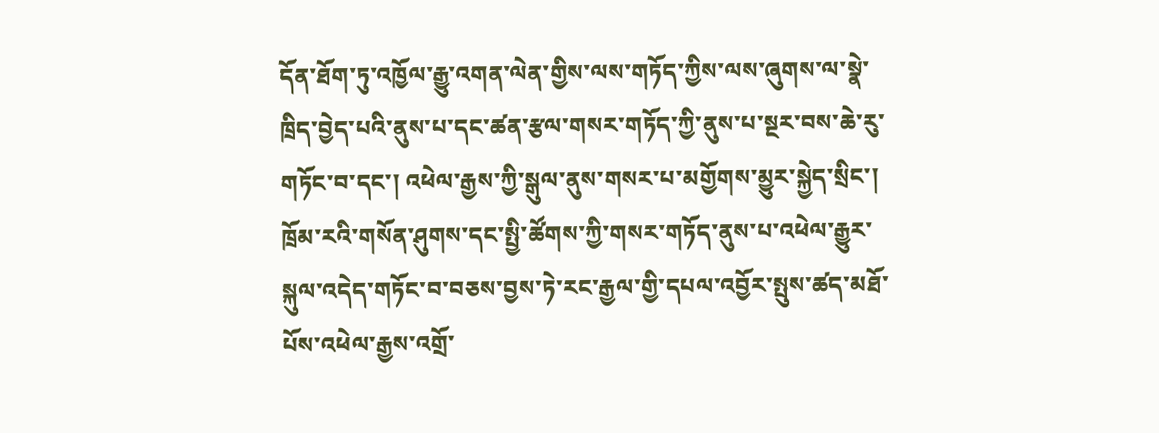དོན་ཐོག་ཏུ་འཁྱོལ་རྒྱུ་འགན་ལེན་གྱིས་ལས་གཏོད་ཀྱིས་ལས་ཞུགས་ལ་སྣེ་ཁྲིད་བྱེད་པའི་ནུས་པ་དང་ཚན་རྩལ་གསར་གཏོད་ཀྱི་ནུས་པ་སྔར་བས་ཆེ་རུ་གཏོང་བ་དང་། འཕེལ་རྒྱས་ཀྱི་སྒུལ་ནུས་གསར་པ་མགྱོགས་མྱུར་སྐྱེད་སྲིང་། ཁྲོམ་རའི་གསོན་ཤུགས་དང་སྤྱི་ཚོགས་ཀྱི་གསར་གཏོད་ནུས་པ་འཕེལ་རྒྱུར་སྐུལ་འདེད་གཏོང་བ་བཅས་བྱས་ཏེ་རང་རྒྱལ་གྱི་དཔལ་འབྱོར་སྤུས་ཚད་མཐོ་པོས་འཕེལ་རྒྱས་འགྲོ་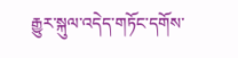རྒྱུར་སྐུལ་འདེད་གཏོང་དགོས་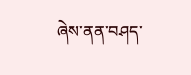ཞེས་ནན་བཤད་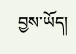བྱས་ཡོད།